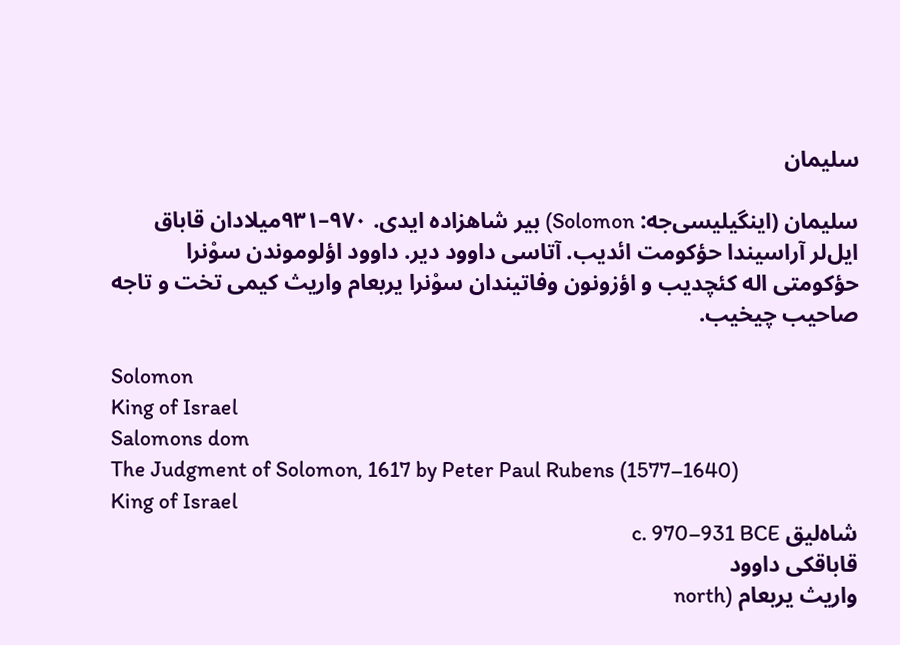سلیمان

سلیمان (اینگیلیسی‌جه: Solomon) بیر شاهزاده ایدی. ۹۷۰–۹۳۱میلادان قاباق ایل‌لر آراسیندا حؤکومت ائدیب. آتاسی داوود دیر. داوود اؤلوموندن سوْنرا حؤکومتی اله کئچدیب و اؤزونون وفاتیندان سوْنرا یربعام واریث کیمی تخت و تاجه صاحیب چیخیب.

Solomon
King of Israel
Salomons dom
The Judgment of Solomon, 1617 by Peter Paul Rubens (1577–1640)
King of Israel
شاه‌لیق c. 970–931 BCE
قاباقکی داوود
واریث یربعام (north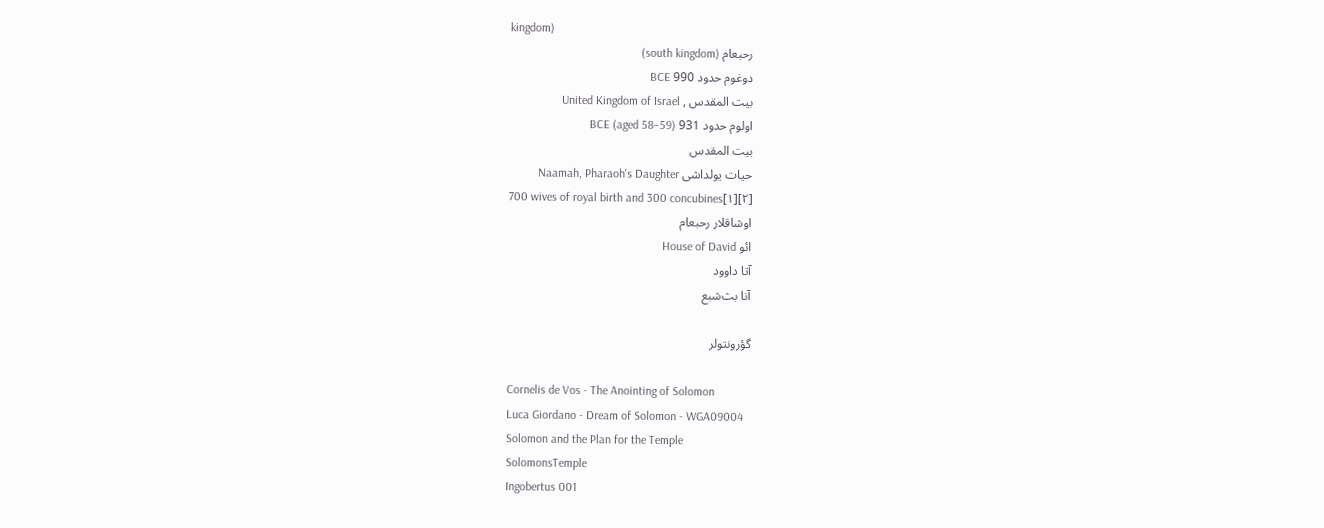kingdom)
رحبعام (south kingdom)
دوغوم حدود 990 BCE
بیت المقدس , United Kingdom of Israel
اولوم حدود 931 BCE (aged 58–59)
بیت المقدس
حیات یولداشی Naamah, Pharaoh's Daughter
700 wives of royal birth and 300 concubines[۱][۲]
اوشاقلار رحبعام
ائو House of David
آتا داوود
آنا بث‌شبع

گؤرونتولر

Cornelis de Vos - The Anointing of Solomon
Luca Giordano - Dream of Solomon - WGA09004
Solomon and the Plan for the Temple
SolomonsTemple
Ingobertus 001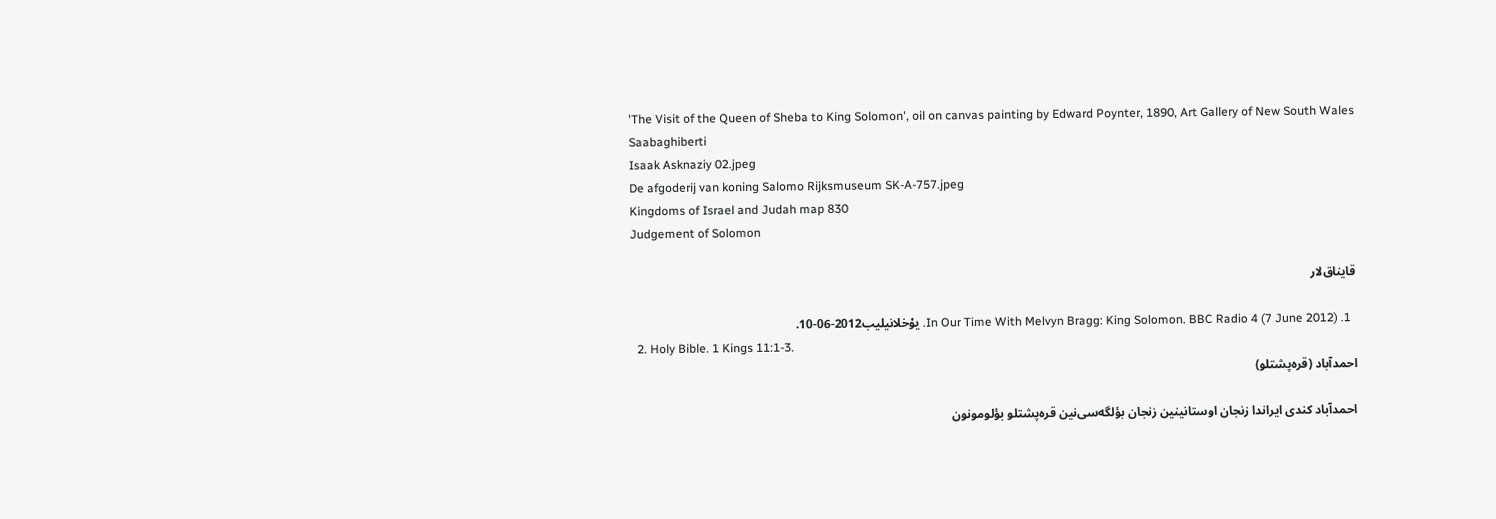'The Visit of the Queen of Sheba to King Solomon', oil on canvas painting by Edward Poynter, 1890, Art Gallery of New South Wales
Saabaghiberti
Isaak Asknaziy 02.jpeg
De afgoderij van koning Salomo Rijksmuseum SK-A-757.jpeg
Kingdoms of Israel and Judah map 830
Judgement of Solomon

قایناق‌لار

  1. In Our Time With Melvyn Bragg: King Solomon. BBC Radio 4 (7 June 2012). یوْخلانیلیب2012-06-10.
  2. Holy Bible. 1 Kings 11:1-3.
احمدآباد (قره‌پشتلو)

احمدآباد کندی ایراندا زنجان اوستانینین زنجان بؤلگه‌سی‌نین قره‌پشتلو بؤلومونون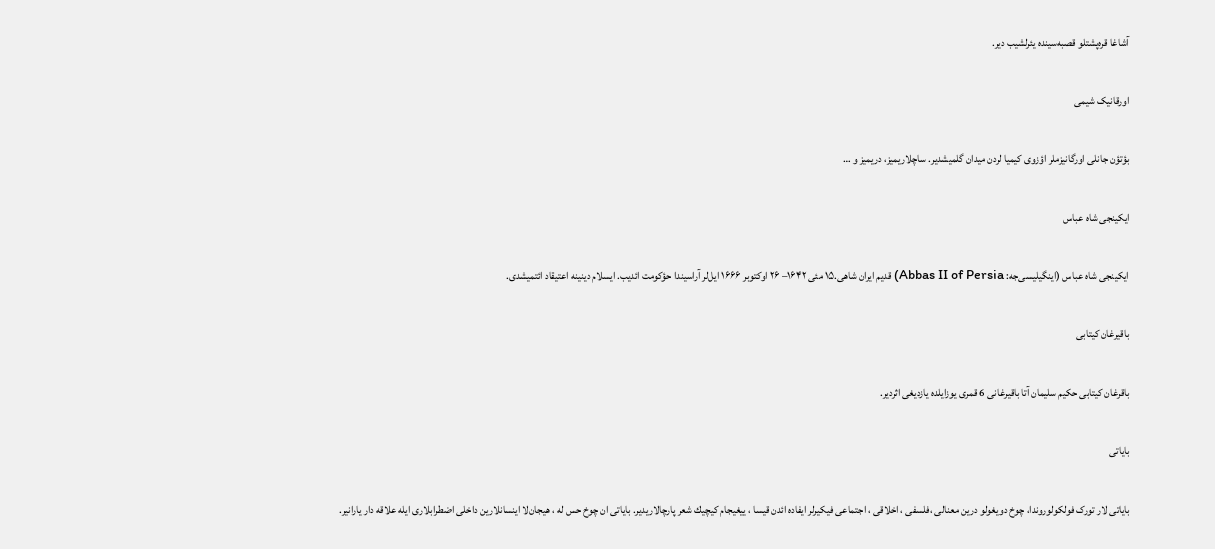آشاغا قره‌پشتلو قصبه‌سینده یئرلشیب دیر.

اورقانیک شیمی

بؤتؤن جانلی اورگانیزملر اؤزوی کیمیا لردن میدان گلمیشدیر. ساچلاریمیز، دریمیز و …

ایکینجی شاه عباس

ایکینجی شاه عباس (اینگیلیسی‌جه: Abbas II of Persia) قدیم ایران شاهی.۱۵ مئی ۱۶۴۲– ۲۶ اوکتوبر ۱۶۶۶ ایل‌لر آراسیندا حؤکومت ائدیب. ایسلام دینینه اعتیقاد ائتمیشدی.

باقیرغان کیتابی

باقرغان کیتابی حکیم سلیمان آتا باقیرغانی 6 قمری یوزایلده یازدیغی اثردیر.

بایاتی

بایاتی لار تورک فولکولوروندا، چوخ دویغولو درین معنالی ،فلسفی ، اخلاقی ، اجتماعی فیكیرلر ایفاده ائدن قیسا ، ییغیجام كیچیك شعر پارچالاریدیر. بایاتی ان چوخ حس له ، هیجان‌لا اینسانلارین داخلی اضطرابلاری ایله علاقه دار یارانیر.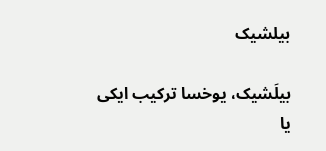بیلشیک

بیلَشیک، یوخسا ترکیب ایکی یا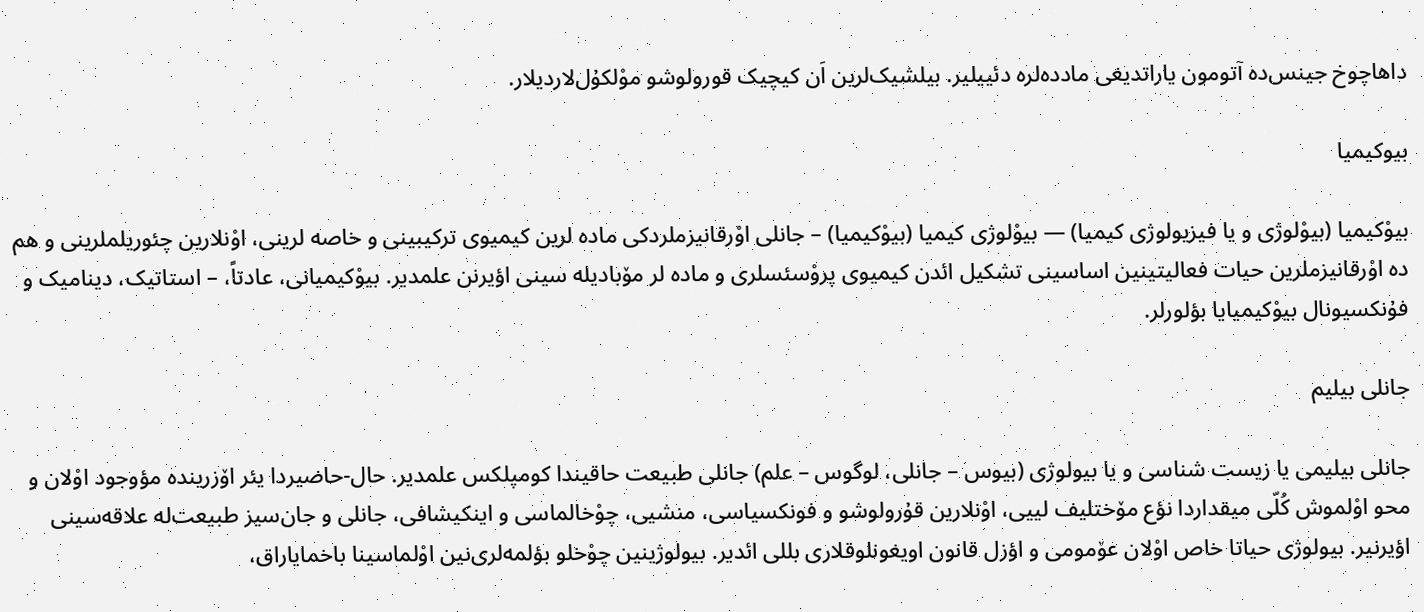داهاچوخ جینس‌ده آتومون یاراتدیغی مادده‌لره دئییلیر. بیلشیک‌لرین اَن کیچیک قورولوشو موْلکۇل‌لاردیلار.

بیوکیمیا

بیوْکیمیا (بیوْلوژی و یا فیزیولوژی کیمیا) — بیوْلوژی کیمیا (بیوْکیمیا) – جانلی اوْرقانیزملردکی ماده لرین کیمیوی ترکیبینی و خاصه لرینی، اوْنلارین چئوریلملرینی و هم ده اوْرقانیزملرین حیات فعالیتینین اساسینی تشکیل ائدن کیمیوی پروْسئسلری و ماده لر مۆبادیله سینی اؤیرنن علمدیر. بیوْکیمیانی، عادتاً، – استاتیک، دینامیک و فۇنکسیونال بیوْکیمیایا بؤلورلر.

جانلی بیلیم

جانلی بیلیمی یا زیست شناسی و یا بیولوژی (بیوس – جانلی، لوگوس – علم) جانلی طبیعت حاقیندا کومپلکس علمدیر. حال-حاضیردا یئر اۆزرینده مؤوجود اوْلان و محو اوْلموش کُلّی میقداردا نؤع مۆختلیف ‌لییی، اوْنلارین قۇرولوشو و فونکسیاسی، منشیی، چوْخالماسی و اینکیشافی، جانلی و جان‌سیز طبیعت‌له علاقه‌سینی اؤیرنیر. بیولوژی حیاتا خاص اوْلان عۆمومی و اؤزل قانون اویغونلوقلاری بللی ائدیر. بیولوژینین چوْخلو بؤلمه‌لری‌نین اوْلماسینا باخمایاراق،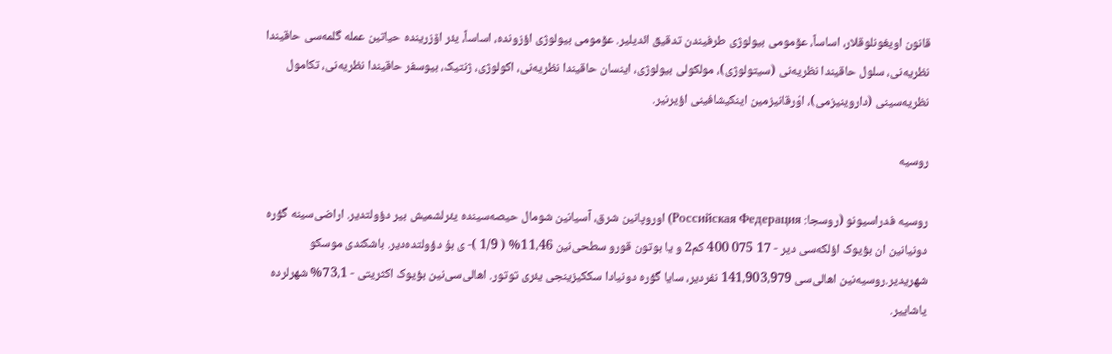قانون اویغونلوقلار، اساساً، عۆمومی بیولوژی طرفیندن تدقیق ائدیلیر. عۆمومی بیولوژی اؤزونده، اساساً، یئر اۆزرینده حیاتین عمله گلمه‌سی حاقیندا نظریه‌نی، سلول حاقیندا نظریه‌نی (سیتولوژی)، مولکولی بیولوژی، اینسان حاقیندا نظریه‌نی، اکولوژی، ژنتیک، بیوسفر حاقیندا نظریه‌نی، تکامول نظریه‌سینی (داروینیزمی)، اوْرقانیزمین اینکیشافینی اؤیرنیر.

روسیه

روسیه فدراسیونو (روسجا: Российская Федерация) اوروپانین شرق، آسیانین شومال حیصه‌سینده یئرلشمیش بیر دؤولتدیر. اراضی‌سینه گؤره دونیانین ان بؤیوک اؤلکه‌سی دیر - 17 075 400 کم2 و یا بوتون قورو سطحی‌نین 11،46% ( 1/9 )- ی بۇ دؤولتده‌دیر. باشکندی موسکو شهریدیر.روسیه‌نین اهالی‌سی 141،903،979 نفردیر، سایا گؤره دونیادا سککیزینجی یئری توتور. اهالی‌سی‌نین بؤیوک اکثریتی - 73،1% شهرلرده یاشاییر.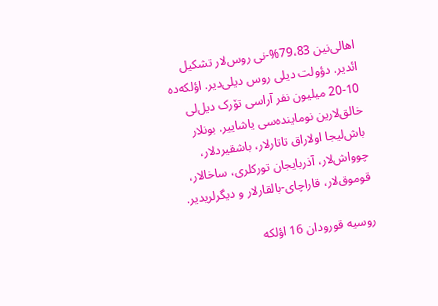اهالی‌نین 79،83%-نی روس‌لار تشکیل ائدیر. دؤولت دیلی روس دیلی‌دیر. اؤلکه‌ده 10-20 میلیون نفر آراسی تۆرک دیل‌لی خالق‌لارین نوماینده‌سی یاشاییر. بونلار باش‌لیجا اولاراق تاتارلار، باشقیردلار، چوواش‌لار، آذربایجان تورکلری، ساخالار، قوموق‌لار، قاراچای-بالقارلار و دیگرلریدیر.

روسیه قورودان 16 اؤلکه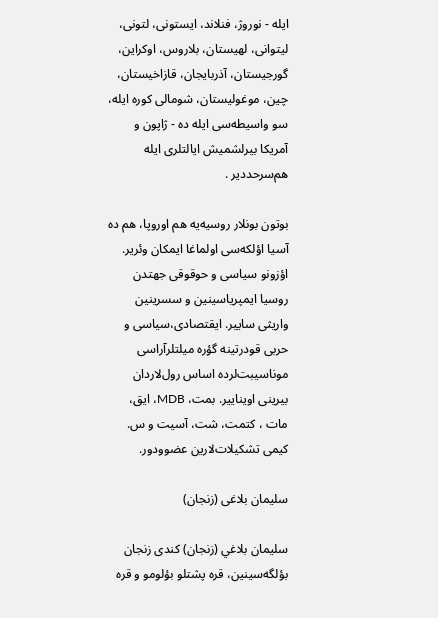ایله - نوروژ، فنلاند، ایستونی، لتونی، لیتوانی، لهیستان، بلاروس، اوکراین، گورجیستان، آذربایجان، قازاخیستان، چین، موغولیستان، شومالی کوره ایله، سو واسیطه‌سی ایله ده - ژاپون و آمریکا بیرلشمیش ایالتلری ایله هم‌سرحددیر .

بوتون بونلار روسیه‌یه هم اوروپا، هم ده آسیا اؤلکه‌سی اولماغا ایمکان وئریر. اؤزونو سیاسی و حوقوقی جهتدن روسیا ایمپریاسینین و سسرینین واریثی ساییر. ایقتصادی،سیاسی و حربی قودرتینه گؤره میلتلرآراسی موناسیبت‌لرده اساس رول‌لاردان بیرینی اویناییر. بمت، MDB، ایق، مات ، کتمت، شت، آسیت و س. کیمی تشکیلات‌لارین عضوودور.

سلیمان بلاغی (زنجان)

سليمان بلاغي (زنجان) کندی زنجان بؤلگه‌سینین، قره پشتلو بؤلومو و قره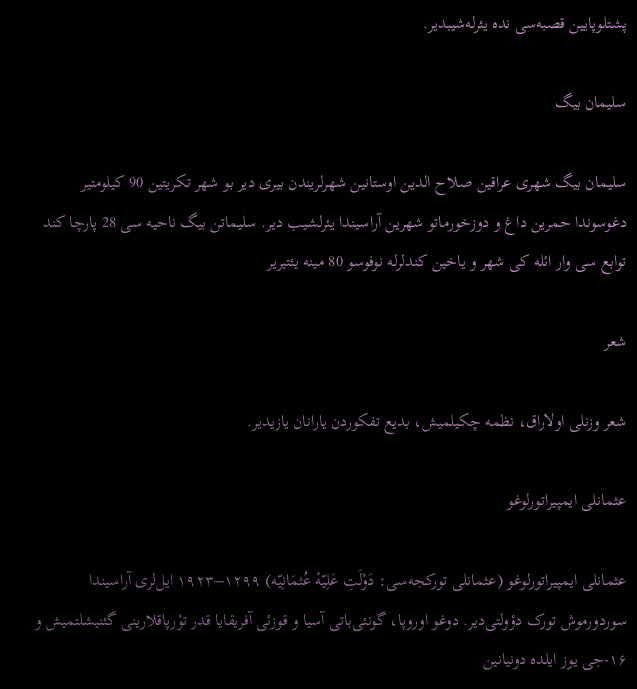پشتلوپایين قصبه‌سی نده یئرله‌شیبدیر.

سلیمان بیگ

سلیمان بیگ شهری عراقین صلاح الدین اوستانین شهرلریندن بیری دیر بو شهر تکریتین 90 کیلومتیر دغوسوندا حمرین داغ و دوزخورماتو شهرین آراسیندا یئرلشیب دیر. سلیماتن بیگ ناحیه سی 28 پارچا کند توابع سی وار ائله کی شهر و یاخین کندلرله نوفوسو 80 مینه یئتیریر

شعر

شعر وزنلی اولاراق، نظمه چکیلمیش، بدیع تفکوردن یارانان یازیدیر.

عثمانلی ایمپیراتورلوغو

عثمانلی ایمپیراتورلوغو (عثمانلی تورکجه‌سی: دَوْلَتِ عَلِیّهٔ عُثمَانِیّه) ۱۲۹۹–۱۹۲۳ ایل‌لری آراسیندا سوردورموش تورک دؤولتی‌دیر. دوغو اوروپا، گونئی‌باتی آسیا و قوزئی آفریقایا قدر توْرپاقلارینی گئنیشلتمیش و ۱۶-جی یوز ایلده دونیانین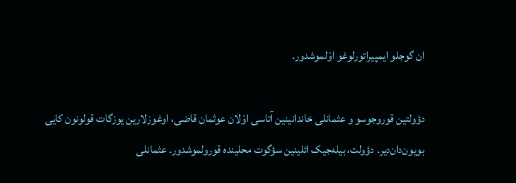ان گوجلو ایمپیراتورلوغو اوْلموشدور.

دؤولتین قوروجوسو و عثمانلی خاندانینین آتاسی اوْلان عوثمان قاضی، اوغوزلارین یوزگات قولونون کایی بویون‌دان‌دیر. دؤولت، بیله‌جیک ائلینین سؤگوت محلینده قورولموشدور. عثمانلی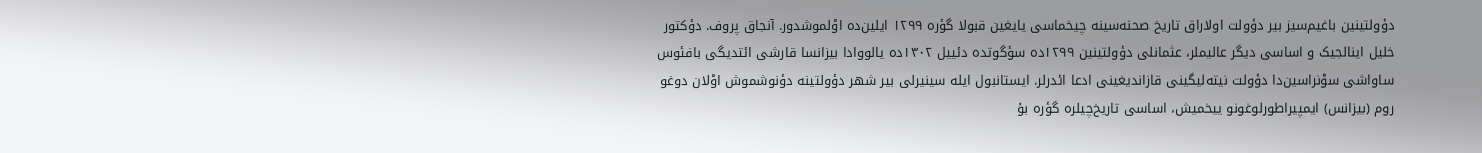دؤولتینین باغیم‌سیز بیر دؤولت اولاراق تاریخ صحنه‌سینه چیخماسی یایغین قبولا گؤره ۱۲۹۹ ایلین‌ده اوْلموشدور. آنجاق پروف. دؤکتور خلیل اینالجیک و اساسی دیگر عالیملر، عثمانلی دؤولتینین ۱۲۹۹ده سؤگوتده دئییل ۱۳۰۲ده یالووادا بیزانسا قارشی ائتدیگی بافئوس ساواشی سوْنراسین‌دا دؤولت نیته‌لیگینی قازاندیغینی ادعا ائدرلر. ایستانبول ایله سینیرلی بیر شهر دؤولتینه دؤنوشموش اوْلان دوغو روم (بیزانس) ایمپیراطورلوغونو ییخمیش، اساسی تاریخ‌چیلره گؤره بۇ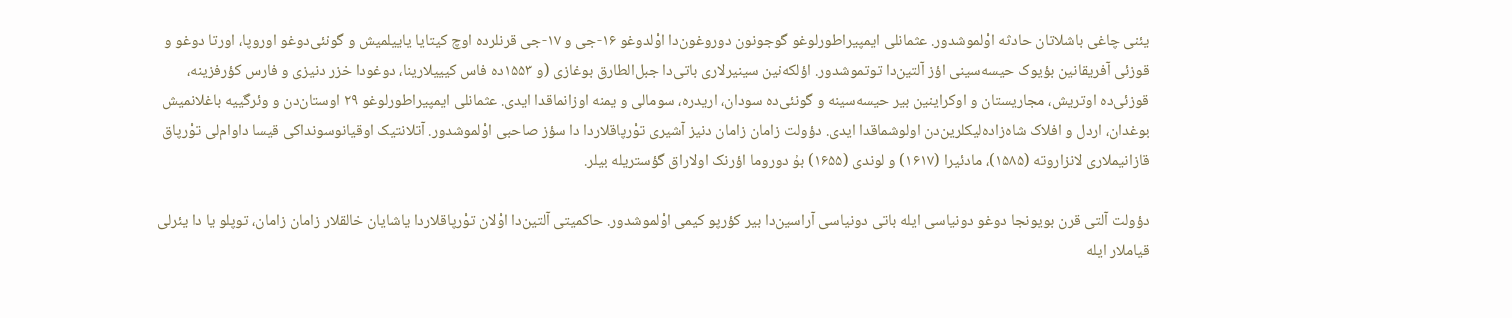یئنی چاغی باشلاتان حادثه اوْلموشدور. عثمانلی ایمپیراطورلوغو گوجونون دوروغون‌دا اوْلدوغو ۱۶-جی و ۱۷-جی قرنلرده اوچ کیتایا یاییلمیش و گونئی‌دوغو اوروپا، اورتا دوغو و قوزئی آفریقانین بؤیوک حیسه‌سینی اؤز آلتین‌دا توتموشدور. اؤلکه‌نین سینیرلاری باتی‌دا جبل‌الطارق بوغازی (و ۱۵۵۳ده فاس کیییلارینا، دوغودا خزر دنیزی و فارس کؤرفزینه، قوزئی‌ده اوتریش، مجاریستان و اوکراینین بیر حیسه‌سینه و گونئی‌ده سودان، اریدره، سومالی و یمنه اوزانماقدا ایدی. عثمانلی ایمپیراطورلوغو ۲۹ اوستان‌دن و وئرگییه باغلانمیش بوغدان، اردل و افلاک شاه‌زاده‌لیکلرین‌دن اولوشماقدا ایدی. دؤولت زامان زامان دنیز آشیری توْرپاقلاردا دا سؤز صاحبی اوْلموشدور. آتلانتیک اوقیانوسونداکی قیسا داوام‌لی توْرپاق قازانیملاری لانزاروته (۱۵۸۵)، مادئیرا (۱۶۱۷) و لوندی (۱۶۵۵) بۇ دوروما اؤرنک اولاراق گؤستریله بیلر.

دؤولت آلتی قرن بویونجا دوغو دونیاسی ایله باتی دونیاسی آراسین‌دا بیر کؤرپو کیمی اوْلموشدور. حاکمیتی آلتین‌دا اوْلان توْرپاقلاردا یاشایان خالقلار زامان زامان، توپلو یا دا یئرلی قیاملار ایله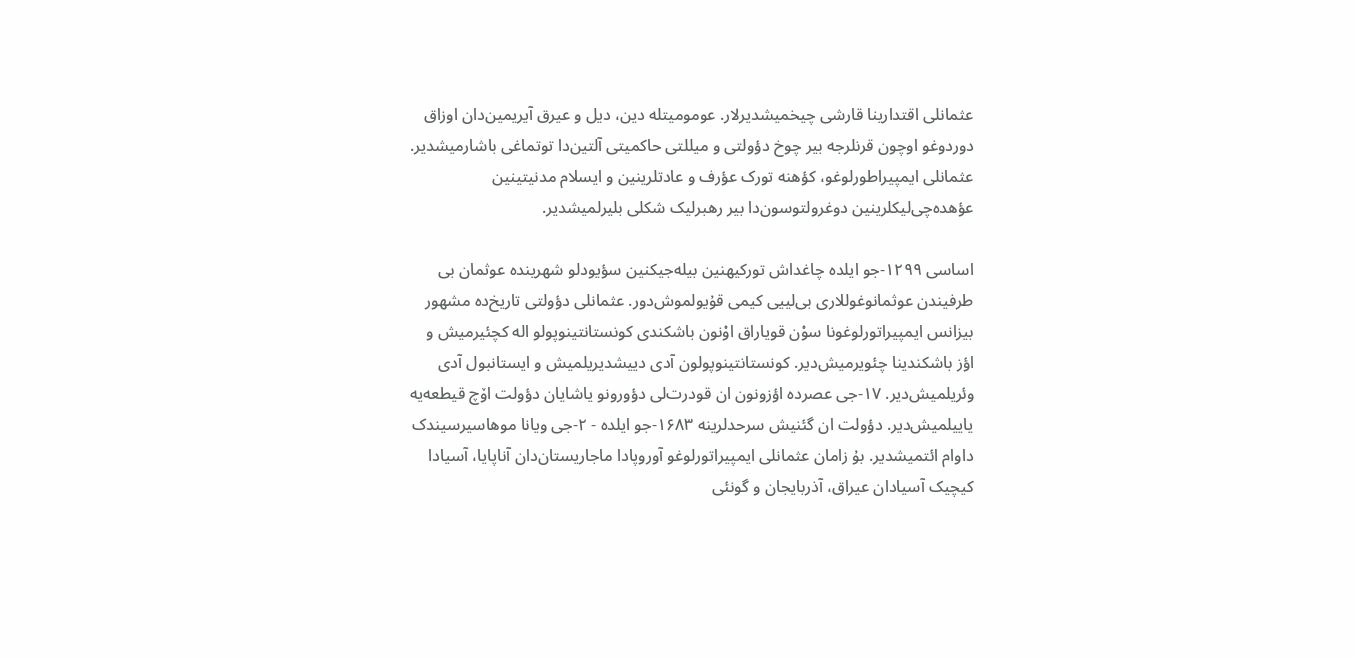عثمانلی اقتدارینا قارشی چیخمیشدیرلار. عومومیتله دین، دیل و عیرق آیریمین‌دان اوزاق دوردوغو اوچون قرنلرجه بیر چوخ دؤولتی و میللتی حاکمیتی آلتین‌دا توتماغی باشارمیشدیر. عثمانلی ایمپیراطورلوغو، کؤهنه تورک عؤرف و عادتلرینین و ایسلام مدنیتینین عؤهده‌چی‌لیکلرینین دوغرولتوسون‌دا بیر رهبرلیک شکلی بلیرلمیشدیر.

اساسی ۱۲۹۹-جو ایلده چاغداش تورکیهنین بیله‌جیکنین سؤیودلو شهرینده عوثمان بی طرفیندن عوثمانوغوللاری بی‌لییی کیمی قۇیولموش‌دور. عثمانلی دؤولتی تاریخ‌ده مشهور بیزانس ایمپیراتورلوغونا سوْن قویاراق اوْنون باشکندی کونستانتینوپولو اله کچئیرمیش و اؤز باشکندینا چئویرمیش‌دیر. کونستانتینوپولون آدی دییشدیریلمیش و ایستانبول آدی وئریلمیش‌دیر. ۱۷-جی عصرده اؤزونون ان قودرت‌لی دؤورونو یاشایان دؤولت اۆچ قیطعه‌یه یاییلمیش‌دیر. دؤولت ان گئنیش سرحدلرینه ۱۶۸۳-جو ایلده - ۲-جی ویانا موهاسیرسیندک داوام ائتمیشدیر. بۇ زامان عثمانلی ایمپیراتورلوغو آوروپادا ماجاریستان‌دان آناپایا، آسیادا کیچیک آسیادان عیراق، آذربایجان و گونئی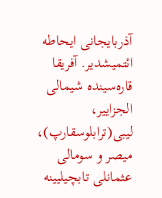آذربایجانی ایحاطه ائتمیشدیر. آفریقا قاره‌سینده شیمالی الجزاییر، لیبی(ترابلوسقارپ)، میصر و سومالی عثمانلی تابچیلیینه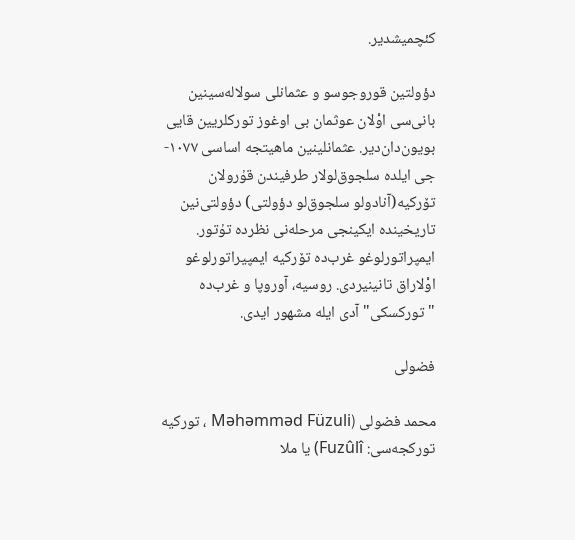کئچمیشدیر.

دؤولتین قوروجوسو و عثمانلی سولاله‌سینین بانی‌سی اوْلان عوثمان بی اوغوز تورکلریین قایی بویون‌دان‌دیر. عثمانلینین ماهیتجه اساسی ۱۰۷۷-جی ایلده سلجوق‌لولار طرفیندن قۇرولان تۆرکیه(آنادولو سلجوق‌لو دؤولتی) دؤولتی‌نین تاریخینده ایکینجی مرحله‌نی نظرده تۇتور. ایمپراتورلوغو غرب‌ده تۆرکیه ایمپیراتورلوغو اوْلاراق تانینیردی. روسیه، آوروپا و غرب‌ده "تورکسکی" آدی ایله مشهور ایدی.

فضولی

محمد فضولی (Məhəmməd Füzuli ، تورکیه تورکجه‌سی: Fuzûlî) یا ملا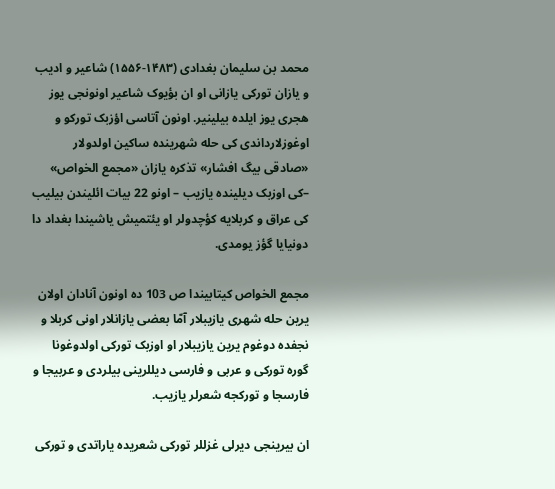محمد بن سلیمان بغدادی (۱۴۸۳-۱۵۵۶) شاعیر و ادیب و یازان تورکی یازانی او ان بؤیوک شاعیر اونونجی یوز هجری یوز ایلده بیلینیر. اونون آتاسی اؤزبک تورکو و اوغوزلارداندی کی حله شهرینده ساکین اولدولار «صادقی بیگ افشار» تذکره یازان «مجمع الخواص» –کی اوزبک دیلینده یازیب – اونو 22 بیات ائلیندن بیلیب کی عراق و کربلایه کؤچدولر او یئتمیش یاشیندا بغداد دا دونیایا گؤز یومدی.

مجمع الخواص کیتابیندا ص 103 ده اونون آنادان اولان یرین حله شهری یازیبلار آمّا بعضی یازانلار اونی کربلا و نجفده دوغوم یرین یازیبلار او اوزبک تورکی اولدوغونا گوره تورکی و عربی و فارسی دیللرینی بیلردی و عربیجا و فارسجا و تورکجه شعرلر یازیب.

ان بیرینجی دیرلی غزللر تورکی شعریده یاراتدی و تورکی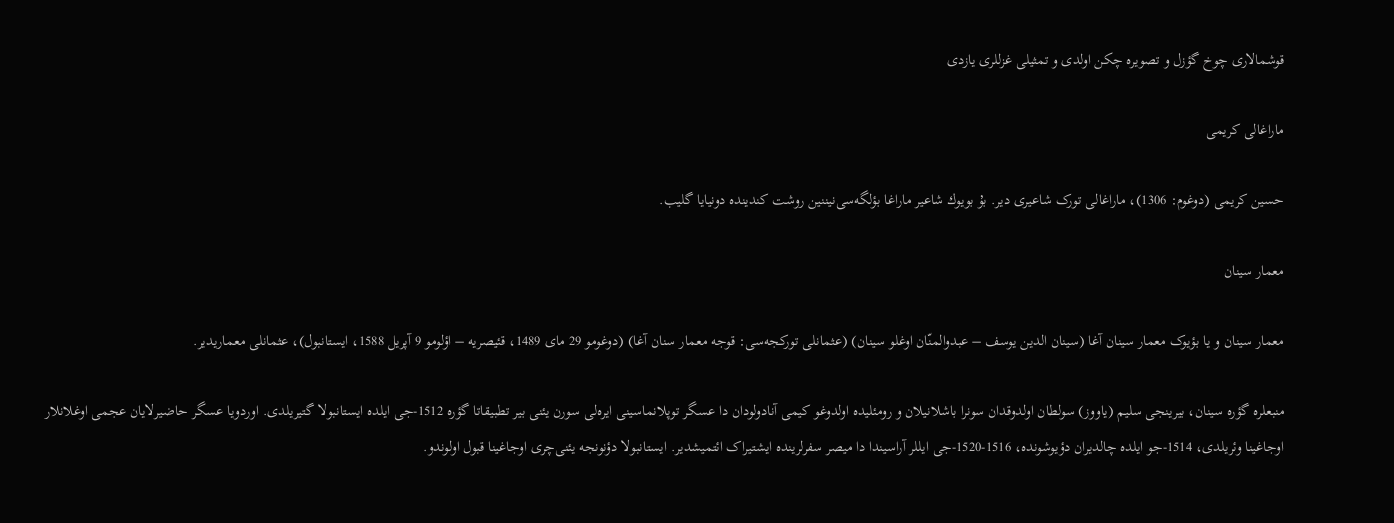قوشمالاری چوخ گؤزل و تصویره چکن اولدی و تمثیلی غزللری یازدی

ماراغالی کریمی

حسین کریمی (دوغوم: 1306)، ماراغالی تورک شاعیری دیر. بۇ بویوك شاعیر ماراغا بؤلگه‌سی‌نیننین روشت کندینده دونیایا گلیب.

معمار سینان

معمار سینان و یا بؤیوک معمار سینان آغا (سینان الدین یوسف – عبدوالمنّان اوغلو سینان) (عثمانلی تورکجه‌سی: قوجه معمار سنان آغا) (دوغومو 29 مای 1489، قئیصریه – اؤلومو 9 آپریل 1588، ایستانبول)، عثمانلی معماریدیر.

منبعلره گؤره سینان، بیرینجی سلیم (یاووز) سولطان اولدوقدان سونرا باشلانیلان و رومئلیده اولدوغو کیمی آنادولودان دا عسگر توپلانماسینی ایره‌لی سورن یئنی بیر تطبیقاتا گؤره 1512-جی ایلده ایستانبولا گتیریلدی. اوردویا عسگر حاضیرلایان عجمی اوغلانلار اوجاغینا وئریلدی، 1514-جو ایلده چالدیران دؤیوشونده، 1516-1520-جی ایللر آراسیندا دا میصر سفرلرینده ایشتیراک ائتمیشدیر. ایستانبولا دؤنونجه یئنی‌چری اوجاغینا قبول اولوندو.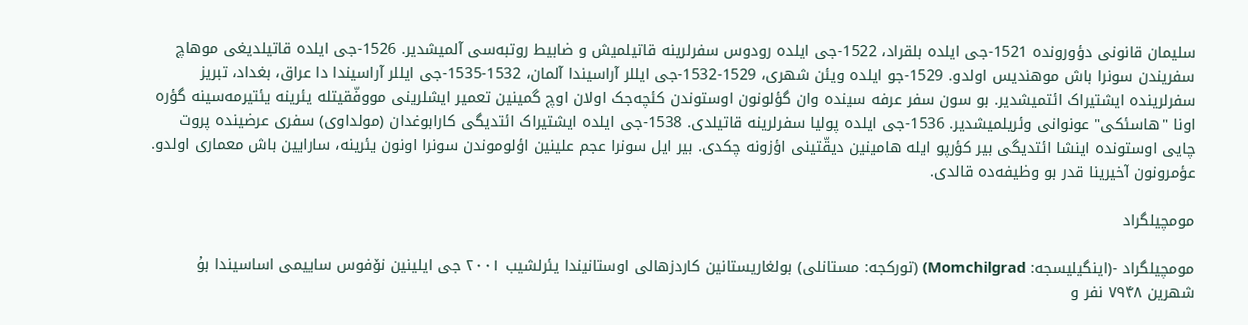سلیمان قانونی دؤورونده 1521-جی ایلده بلقراد، 1522-جی ایلده رودوس سفرلرینه قاتیلمیش و ضابیط روتبه‌سی آلمیشدیر. 1526-جی ایلده قاتیلدیغی موهاچ سفریندن سونرا باش موهندیس اولدو. 1529-جو ایلده ویئن شهری، 1529-1532-جی ایللر آراسیندا آلمان، 1532-1535-جی ایللر آراسیندا دا عراق، بغداد، تبریز سفرلرینده ایشتیراک ائتمیشدیر. بو سون سفر عرفه سینده وان گؤلونون اوستوندن کئچه‌جک اولان اوچ گمینین تعمیر ایشلرینی مووفّقیتله یئرینه یئتیرمه‌سینه گؤره اونا "هاسئکی" عونوانی وئریلمیشدیر. 1536-جی ایلده پولیا سفرلرینه قاتیلدی. 1538-جی ایلده ایشتیراک ائتدیگی کارابوغدان (مولداوی) سفری عرضینده پروت چایی اوستونده اینشا ائتدیگی بیر کؤرپو ایله هامینین دیقّتینی اؤزونه چکدی. بیر ایل سونرا عجم علینین اؤلوموندن سونرا اونون یئرینه، سارایین باش معماری اولدو. عؤمرونون آخیرینا قدر بو وظیفه‌ده قالدی.

مومچیلگراد

مومچیلگراد -(اینگیلیسجه: Momchilgrad) (تورکجه: مستانلی) بولغاریستانین کاردزهالی اوستانیندا یئرلشیب ۲۰۰۱ جی ایلینین نۆفوس ساییمی اساسیندا بۇ شهرین ۷۹۴۸ نفر و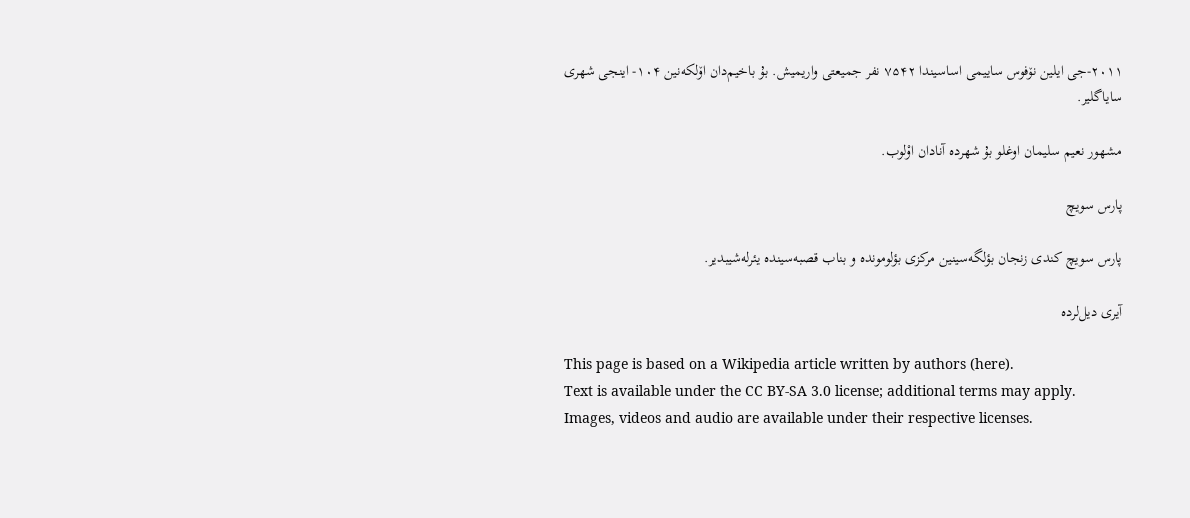۲۰۱۱-جی ایلین نۆفوس ساییمی اساسیندا ۷۵۴۲ نفر جمیعتی واریمیش. بۇ باخیم‌دان اۆلکه‌نین ۱۰۴- اینجی شهری سایاگلیر.

مشهور نعیم سلیمان اوغلو بۇ شهرده آنادان اوْلوب.

پارس سویچ

پارس سویچ کندی زنجان بؤلگه‌سینین مرکزی بؤلومونده و بناب قصبه‌سینده یئرله‌شیبدیر.

آیری دیل‌لرده

This page is based on a Wikipedia article written by authors (here).
Text is available under the CC BY-SA 3.0 license; additional terms may apply.
Images, videos and audio are available under their respective licenses.